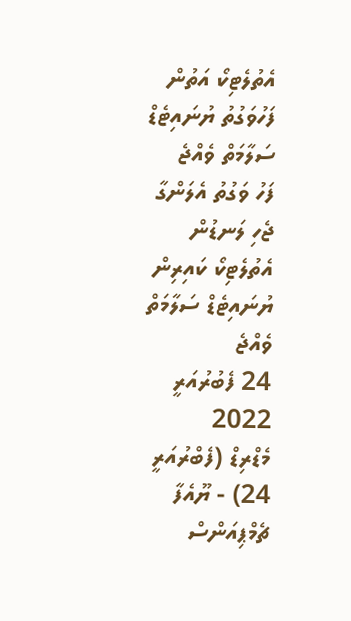އެތުލެޓިކޯ އަތުން ފަހުވަގުތު ޔުނައިޓެޑް ސަލާމަތް ވެއްޖެ
ފަހު ވަގުތު އެލަންގާ ޖެހި ލަނޑުން އެތުލެޓިކޯ ކައިރިން ޔުނައިޓެޑް ސަލާމަތް ވެއްޖެ
24 ފެބުރުއަރީ 2022
މެޑްރިޑް (ފެބްރުއަރީ 24) - ޔޫއެފާ ޗެމްޕިއަންސް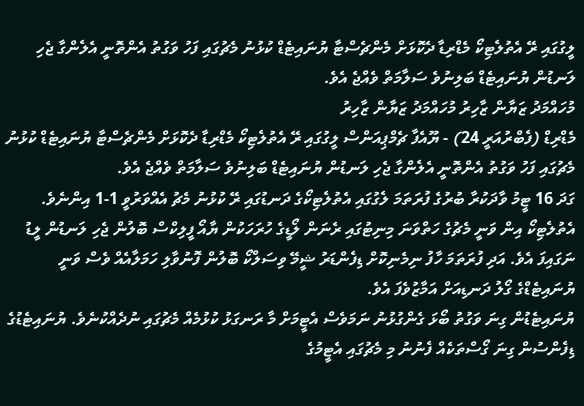ލީގުގައި ރޭ އެތުލެޓިކޯ މެޑްރިޑާ ދެކޮޅަށް މެންޗެސްޓާ ޔުނައިޓެޑް ކުޅުނު މެޗުގައި ފަހު ވަގުތު އެންތޮނީ އެލެންގާ ޖެހި ލަނޑުން ޔުނައިޓެޑް ބަލިނުވެ ސަލާމަތް ވެއްޖެ އެވެ.
މުހައްމަދު ޒަޔާން ޒާހިރު މުހައްމަދު ޒަޔާން ޒާހިރު
މެޑްރިޑް (ފެބްރުއަރީ 24) - ޔޫއެފާ ޗެމްޕިއަންސް ލީގުގައި ރޭ އެތުލެޓިކޯ މެޑްރިޑާ ދެކޮޅަށް މެންޗެސްޓާ ޔުނައިޓެޑް ކުޅުނު މެޗުގައި ފަހު ވަގުތު އެންތޮނީ އެލެންގާ ޖެހި ލަނޑުން ޔުނައިޓެޑް ބަލިނުވެ ސަލާމަތް ވެއްޖެ އެވެ.
ގަދަ 16 ޓީމު ވާދަކުރާ ބުރުގެ ފުރަތަމަ ލެގުގައި އެތުލެޓިކޯގެ ދަނޑުގައި ރޭ ކުޅުނު މެޗު އެއްވަރުވީ 1-1 އިންނެވެ. އެތުލެޓިކޯ އިން ވަނީ މެޗުގެ ހަތްވަނަ މިނިޓުގައި ރެނަން ލޯޑީގެ ހުރަހަކުން ޔާއޯ ފީލިކްސް ބޮލުން ޖެހި ލަނޑުން ލީޑު ނަގައިފަ އެވެ. އަދި ފުރަތަމަ ހާފު ނިމެނިކޮށް ޑިފެންޑަރު ޝީމޭ ވިސަލްކޯ ބޮލުން ފޮނުވާލި ހަމަލާއެއް ވެސް ވަނީ ޔުނައިޓެޑްގެ ގޯލު ދަނޑިއަށް އަމާޒުވެފަ އެވެ.
ޔުނައިޓެޑުން ގިނަ ވަގުތު ބޯޅަ ގެންގުޅުނު ނަމަވެސް އެޓީމަށް މާ ރަނގަޅު ކުޅުމެއް މެޗުގައި ނުދެއްކުނެވެ. ޔުނައިޓެޑުގެ ޑިފެންސުން ގިނަ ގޯސްތަކެއް ފެނުނު މި މެޗުގައި އެޓީމުގެ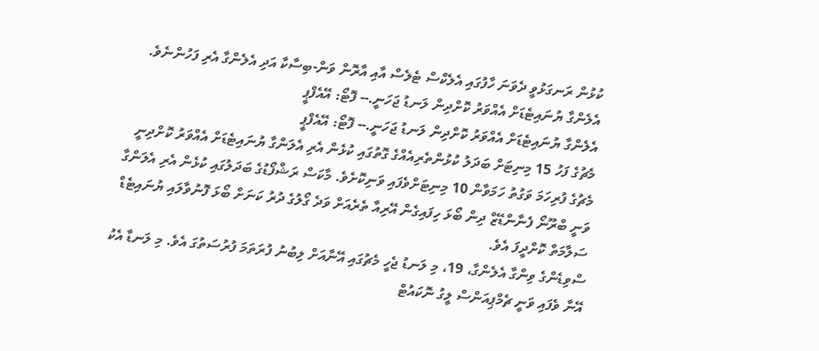ކުޅުން ރަނގަޅުވީ ދެވަނަ ހާފުގައި އެލެކްސް ޓެލެސް އާއި އާރޮން ވަން-ބިސާކާ އަދި އެލެންގާ އެރި ފަހުންނެވެ.
އެލެންގާ ޔުނައިޓެޑަށް އެއްވަރު ކޮށްދިން ލަނޑު ޖަހަނީ.-- ފޮޓޯ: އޭއެފްޕީ
އެލެންގާ ޔުނައިޓެޑަށް އެއްވަރު ކޮށްދިން ލަނޑު ޖަހަނީ.-- ފޮޓޯ: އޭއެފްޕީ
މެޗުގެ ފަހު 15 މިނިޓަށް ބަދަލު ކުޅުންތެރިއެއްގެ ގޮތުގައި ކުޅެން އެރި އެލަންގާ ޔުނައިޓެޑަށް އެއްވަރު ކޮށްދިނީ މެޗުގެ ފުރިހަމަ ވަގުތު ހަމަވާން 10 މިނިޓަށްވެފައި ވަނިކޮށެވެ. މާކަސް ރަޝްފޯޑުގެ ބަދަލުގައި ކުޅެން އެރި އެލަންގާ ވަނީ ބްރޫނޯ ފެނާންޑޭޒް ދިން ބޯޅަ ހިފައިގެން އޭރިއާ ތެރެއަށް ވަދެ ގޯލުގެ ދުރު ކަނަށް ބޯޅަ ފޮނުވާލައި ޔުނައިޓެޑް ސަލާމަތް ކޮށްދީފަ އެވެ.
ސްވިޑެންގެ ވިންގާ އެލެންގާ، 19، މި ލަނޑު ޖެހީ މެޗުގައި އޭނާއަށް ލިބުނު ފުރަތަމަ ފުރުސަތުގަ އެވެ. މި ލަނޑާ އެކު އޭނާ ވެފައި ވަނީ ޗެމްޕިއަންސް ލީގު ނޮކައުޓް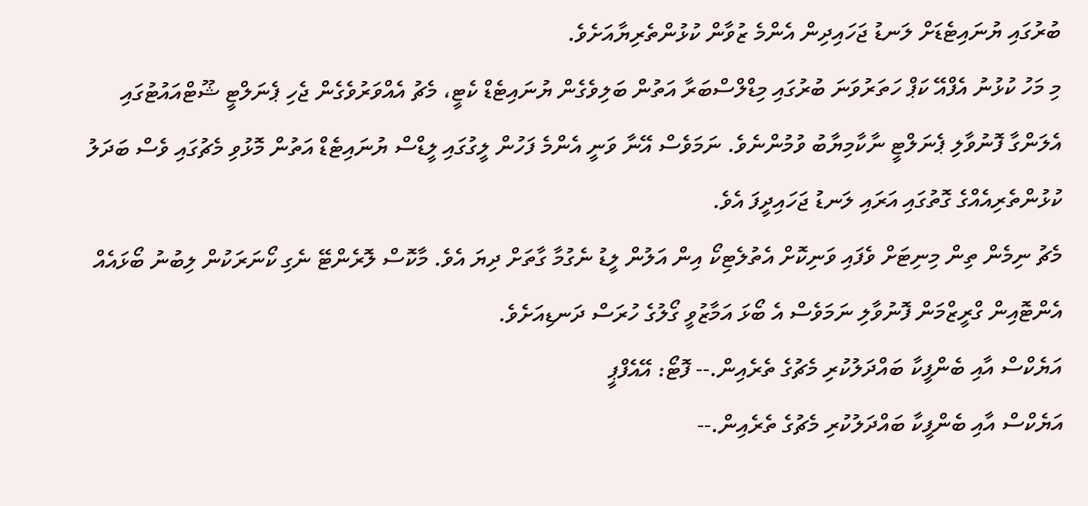ބުރުގައި ޔުނައިޓެޑަށް ލަނޑު ޖަހައިދިން އެންމެ ޒުވާން ކުޅުންތެރިޔާއަށެވެ.
މި މަހު ކުޅުނު އެފްއޭ ކަޕް ހަތަރުވަނަ ބުރުގައި މިޑްލްސްބަރާ އަތުން ބަލިވެގެން ޔުނައިޓެޑް ކެޓީ، މެޗު އެއްވަރުވެގެން ޖެހި ޕެނަލްޓީ ޝޫޓްއައުޓުގައި އެލަންގާ ފޮނުވާލި ޕެނަލްޓީ ނާކާމިޔާބު ވުމުންނެވެ. ނަމަވެސް އޭނާ ވަނީ އެންމެ ފަހުން ލީގުގައި ލީޑްސް ޔުނައިޓެޑް އަތުން މޮޅުވި މެޗުގައި ވެސް ބަދަލު ކުޅުންތެރިއެއްގެ ގޮތުގައި އަރައި ލަނޑު ޖަހައިދީފަ އެވެ.
މެޗު ނިމެން ތިން މިނިޓަށް ވެފައި ވަނިކޮށް އެތުލެޓިކޯ އިން އަލުން ލީޑު ނެގުމާ ގާތަށް ދިޔަ އެވެ. މާކޮސް ލޮރެންޓޭ ނެގި ކޯނަރަކުން ލިބުނު ބޯޅައެއް އެންޓޮއިން ގްރީޒްމަން ފޮނުވާލި ނަމަވެސް އެ ބޯޅަ އަމާޒުވީ ގޯލުގެ ހުރަސް ދަނޑިއަށެވެ.
އަޔެކްސް އާއި ބެންފީކާ ބައްދަލުކުރި މެޗުގެ ތެރެއިން.-- ފޮޓޯ: އޭއެފްޕީ
އަޔެކްސް އާއި ބެންފީކާ ބައްދަލުކުރި މެޗުގެ ތެރެއިން.--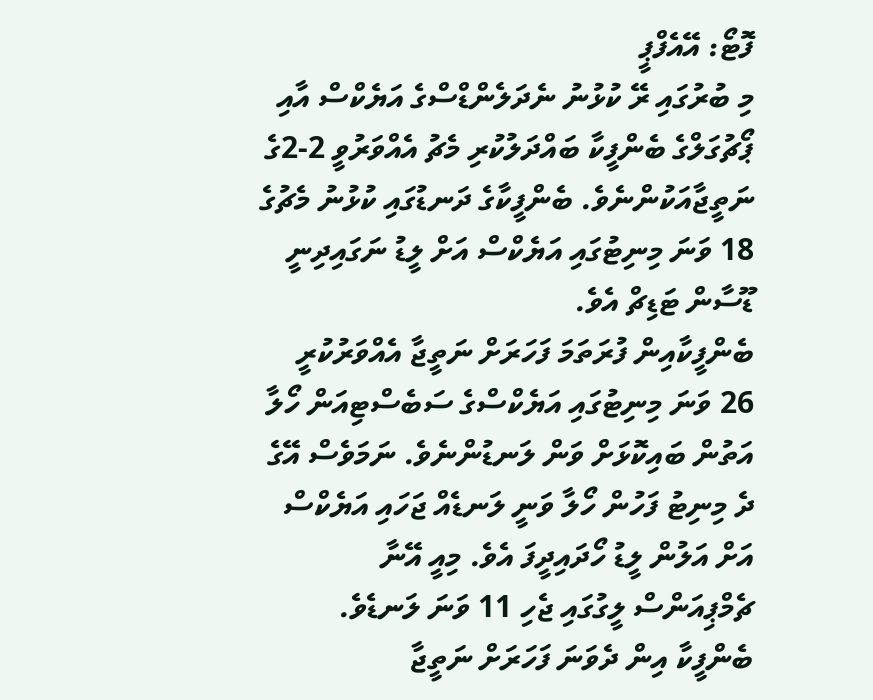ފޮޓޯ: އޭއެފްޕީ
މި ބުރުގައި ރޭ ކުޅުނު ނެދަލެންޑްސްގެ އަޔެކްސް އާއި ޕޯޗުގަލްގެ ބެންފީކާ ބައްދަލުކުރި މެޗު އެއްވަރުވީ 2-2ގެ ނަތީޖާއަކުންނެވެ. ބެންފީކާގެ ދަނޑުގައި ކުޅުނު މެޗުގެ 18 ވަނަ މިނިޓުގައި އަޔެކްސް އަށް ލީޑު ނަގައިދިނީ ޑޫސާން ޓަޑިޗް އެވެ.
ބެންފީކާއިން ފުރަތަމަ ފަހަރަށް ނަތީޖާ އެއްވަރުކުރީ 26 ވަނަ މިނިޓުގައި އަޔެކްސްގެ ސަބެސްޓިއަން ހޯލާ އަތުން ބައިކޮޅަށް ވަން ލަނޑުންނެވެ. ނަމަވެސް އޭގެ ދެ މިނިޓު ފަހުން ހޯލާ ވަނީ ލަނޑެއް ޖަހައި އަޔެކްސް އަށް އަލުން ލީޑު ހޯދައިދީފަ އެވެ. މިއީ އޭނާ ޗެމްޕިއަންސް ލީގުގައި ޖެހި 11 ވަނަ ލަނޑެވެ.
ބެންފީކާ އިން ދެވަނަ ފަހަރަށް ނަތީޖާ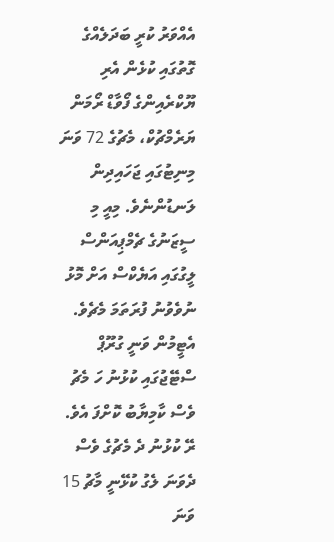އެއްވަރު ކުރީ ބަދަލެއްގެ ގޮތުގައި ކުޅެން އެރި ޔޫކްރެއިންގެ ފޯވާޑް ރޯމަން ޔަރެމްޗުކް، މެޗުގެ 72 ވަނަ މިނިޓުގައި ޖަހައިދިން ލަނޑުންނެވެ. މިއީ މި ސީޒަނުގެ ޗެމްޕިއަންސް ލީގުގައި އަޔެކްސް އަށް މޮޅު ނުވެވުނު ފުރަތަމަ މެޗެވެ. އެޓީމުން ވަނީ ގުރޫޕް ސްޓޭޖުގައި ކުޅުނު ހަ މެޗު ވެސް ކާމިޔާބު ކޮށްފަ އެވެ.
ރޭ ކުޅުނު ދެ މެޗުގެ ވެސް ދެވަނަ ލެގު ކުޅޭނީ މާޗު 15 ވަނަ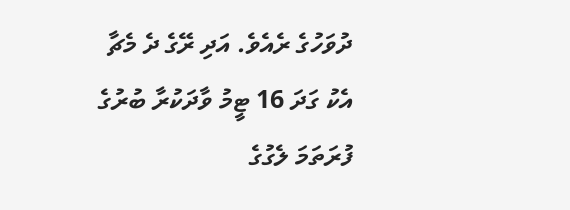ދުވަހުގެ ރެއެވެ. އަދި ރޭގެ ދެ މެޗާ އެކު ގަދަ 16 ޓީމު ވާދަކުރާ ބުރުގެ ފުރަތަމަ ލެގުގެ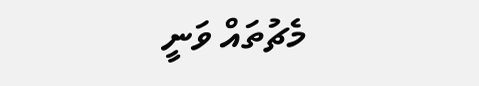މެޗުތައް ވަނީ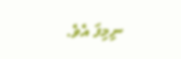ނިމިފަ އެވެ.